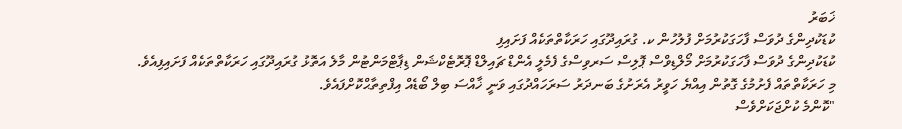ޚަބަރު
ކުޑަކުދިންގެ ދުވަސް ފާހަގަކުރުމަށް ފުލުހުން ކ. ގުރައިދޫގައި ހަރަކާތްތަކެއް ފަށައިފި
ކުޑަކުދިންގެ ދުވަސް ފާހަގަކުރުމަށް މޯލްޑިވްސް ޕޮލިސް ސަރވިސްގެ ފެމެލީ އެންޑް ޗައިލްޑް ޕޮރޮޓެކްޝަން ޑިޕާޓްމަންޓުން މާލެ އަތޮޅު ގުރައިދޫގައި ހަރަކާތްތަކެއް ފަށައިފިއެވެ.
މި ހަރަކާތްތައް ފެށުމުގެ ގޮތުން އިއްޔެ ހަވީރު އެރަށުގެ ބަނދަރު ސަރަހައްދުގައި ވަނީ ޚާއްސަ ބިލް ބޯޑެއް އިފްތިތާޙްކޮށްފައެވެ.
"ކޮންމެ ކުށްޖަކަށްވެސް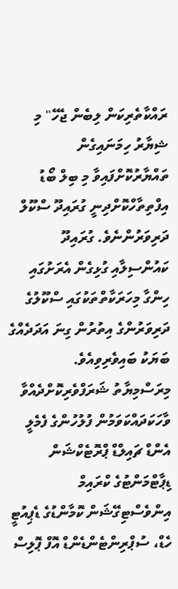ރައްކާތެރިކަން ލިބެން ޖެހޭ" މި ޝިޔާރު ހިމަނައިގެން ތައްޔާރުކޮށްފައިވާ މި ބިލް ބޯޑު އިފްތިތާހްކޮށްދިނީ ގުރައިދޫ ސްކޫލް ދަރިވަރުންނެވެ. ގުރައިދޫ ކައުންސިލާއި ގުޅިގެން އެރަށުގައި ހިންގާ މިހަރަކާތްތަކުގައި ސްކޫލުގެ ދަރިވަރުންގެ އިތުރުން ގިނަ އަދަދެއްގެ ބަޔަކު ބައިވެރިވިއެވެ.
މިރަސްމިޔާތު ޝަރަފްވެރިކޮށްދެއްވާ ވާހަކަދައްކަވަމުން ފުލުހުންގެ ފެމެލީ އެންޑް ޗައިލްޑް ޕްރޮޓެކްޝަން ޑިޕާޓްމަންޓުގެ ކްރައިމް އިންވެސްޓިގޭޝަން ކޮމާންޑުގެ ޑެޕިއުޓީ ހެޑް، ސުޕްރިންޓެންޑެންޑް އޮފް ޕޮލިސް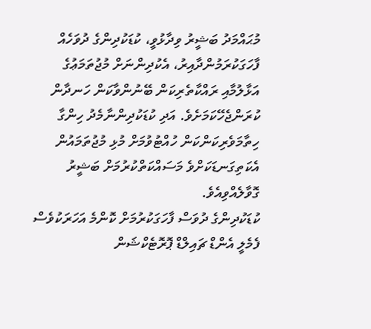މުޙައްމަދު ބަޝީރު ވިދާޅުވީ، ކުޑަކުދިންގެ ދުވަހެއް ފާހަގަކުރަމުންދާއިރު، އެކުދިންނަށް މުޖުތަމަޢުގެ އަޅާލުމާއި ރައްކާތެރިކަން ބޭނުންވާކަން ހަނދާން ކުރަންޖެހޭކަމަށެވެ. އަދި ކުޑަކުދިންނާމެދު ހިންގާ ހިތާމަވެރިކަންކަން ހުއްޓުވުމަށް މުޅި މުޖުތަމައުން އެކަތިގަނޑަކަށްވެ މަސައްކަތްކުރުމަށް ބަޝީރު ގޮވާލެއްވިއެވެ.
ކުޑަކުދިންގެ ދުވަސް ފާހަގަކުރުމަށް ކޮންމެ އަހަރަކުވެސް ފެމެލީ އެންޑް ޗައިލްޑް ޕޮރޮޓެކްޝަން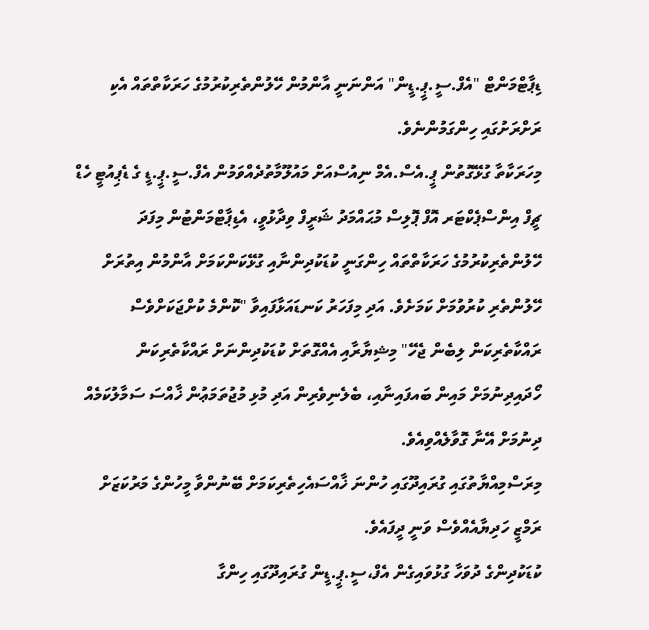ޑިޕާޓްމަންޓް "އެފް.ސީ.ޕީ.ޑީން" އަންނަނީ އާންމުން ހޭލުންތެރިކުރުމުގެ ހަރަކާތްތައް އެކި ރަށްރަށުގައި ހިންގަމުންނެވެ.
މިހަރަކާތާ ގުޅޭގޮތުން ޕީ.އެސް.އެމް ނިއުސްއަށް މައުލޫމާތުދެއްވަމުން އެފް.ސީ.ޕީ.ޑީ ގެ ޑެޕިއުޓީ ހެޑް ޗީފް އިންސްޕެކްޓަރ އޮފް ޕޮލިސް މުޙައްމަދު ޝަރީފް ވިދާޅުވީ، އެޑިޕާޓްމަންޓުން މިފަދަ ހޭލުންތެރިކުރުމުގެ ހަރަކާތްތައް ހިންގަނީ ކުޑަކުދިންނާއި ގުޅޭކަންކަމަށް އާންމުން އިތުރަށް ހޭލުންތެރި ކުރުވުމަށް ކަމަށެވެ. އަދި މިފަހަރު ކަނޑައަޅާފައިވާ "ކޮންމެ ކުށްޖަކަށްވެސް ރައްކާތެރިކަން ލިބެން ޖެހޭ" މިޝިޔާރާއި އެއްގޮތަށް ކުޑަކުދިންނަށް ރައްކާތެރިކަން ހޯދައިދިނުމަށް މައިން ބައފައިނާއި، ބެލެނިވެރިން އަދި މުޅި މުޖުތަމަޢުން ޚާއްސަ ސަމާލުކަމެއް ދިނުމަށް އޭނާ ގޮވާލެއްވިއެވެ.
މިރަސްމިއްޔާތުގައި ގުރައިދޫގައި ހުންނަ ޚާއްސައެހިތެރިކަމަށް ބޭނުންވާ މީހުންގެ މަރުކަޒަށް ރަމްޒީ ހަދިޔާއެއްވެސް ވަނީ ދީފައެވެ.
ކުޑަކުދިންގެ ދުވަހާ ގުޅުވައިގެން އެފް،ސީ.ޕީ.ޑީން ގުރައިދޫގައި ހިންގާ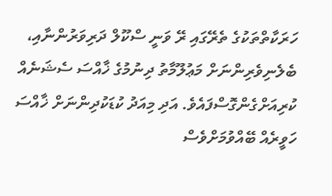ހަރަކާތްތަކުގެ ތެރޭގައި ރޭ ވަނީ ސްކޫލް ދަރިވަރުންނާއި، ބެލެނިވެރިންނަށް މަޢުލޫމާތު ދިނުމުގެ ޚާއްސަ ސެޝަނެއް ކުރިއަށްގެންގޮސްފައެވެ. އަދި މިއަދު ކުޑަކުދިންނަށް ޚާއްސަ ހަވީރެއް ބޭއްވުމަށްވެސް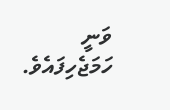ވަނީ ހަމަޖެހިފައެވެ.